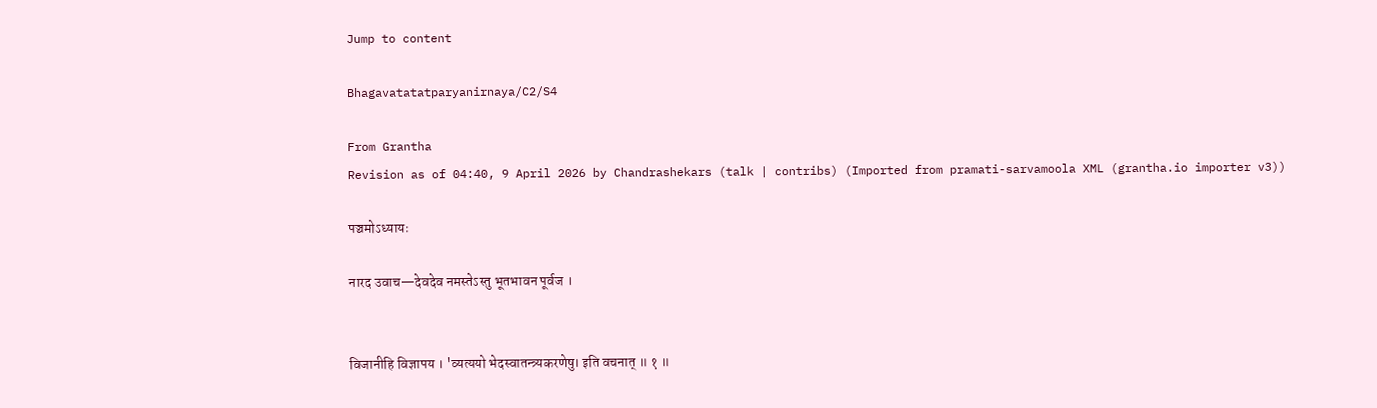Jump to content

Bhagavatatatparyanirnaya/C2/S4

From Grantha
Revision as of 04:40, 9 April 2026 by Chandrashekars (talk | contribs) (Imported from pramati-sarvamoola XML (grantha.io importer v3))

पञ्चमोऽध्यायः

नारद उवाच—देवदेव नमस्तेऽस्तु भूतभावन पूर्वज ।


विजानीहि विज्ञापय । 'व्यत्ययो भेदस्वातन्त्र्यकरणेषु। इति वचनात् ॥ १ ॥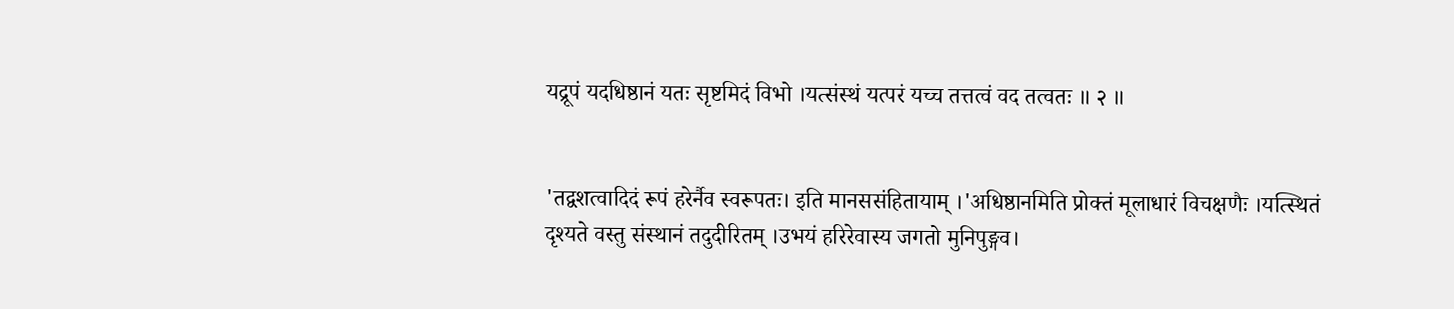यद्रूपं यदधिष्ठानं यतः सृष्टमिदं विभो ।यत्संस्थं यत्परं यच्च तत्तत्वं वद तत्वतः ॥ २ ॥


'तद्वशत्वादिदं रूपं हरेर्नैव स्वरूपतः। इति मानससंहितायाम् ।'अधिष्ठानमिति प्रोक्तं मूलाधारं विचक्षणैः ।यत्स्थितं दृश्यते वस्तु संस्थानं तदुदीरितम् ।उभयं हरिरेवास्य जगतो मुनिपुङ्गव।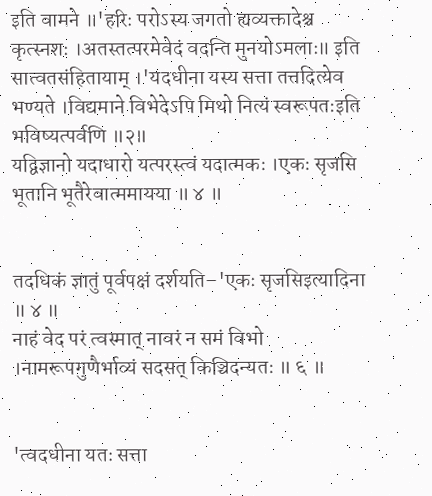इति वामने ॥'हरिः परोऽस्य जगतो ह्यव्यक्तादेश्च कृत्स्नशः ।अतस्तत्परमेवेदं वदन्ति मुनयोऽमलाः॥ इति सात्वतसंहितायाम् ।'यदधीना यस्य सत्ता तत्तदित्येव भण्यते ।विद्यमाने विभेदेऽपि मिथो नित्यं स्वरूपतःइति भविष्यत्पर्वणि ॥२॥
यद्विज्ञानो यदाधारो यत्परस्त्वं यदात्मकः ।एकः सृजसि भूतानि भूतैरेवात्ममायया ॥ ४ ॥


तदधिकं ज्ञातुं पूर्वपक्षं दर्शयति–'एकः सृजसिइत्यादिना ॥ ४ ॥
नाहं वेद परं त्वस्मात् नावरं न समं विभो ।नामरूपगुणैर्भाव्यं सदसत् किञ्चिदन्यतः ॥ ६ ॥


'त्वदधीना यतः सत्ता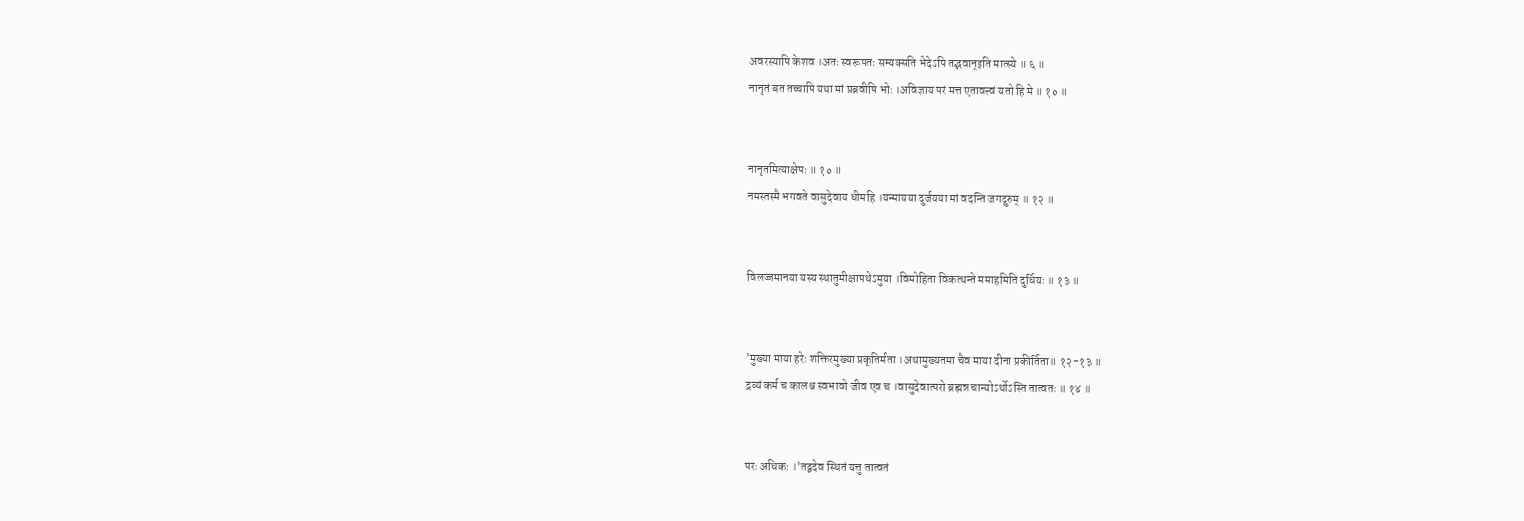अवरस्यापि केशव ।अतः स्वरूपतः सम्यक्सति भेदेऽपि तद्भवान्इति मात्स्ये ॥ ६ ॥
नानृतं बत तच्चापि यथा मां प्रब्रवीषि भोः ।अविज्ञाय परं मत्त एतावत्त्वं यतो हि मे ॥ १० ॥


नानृतमित्याक्षेपः ॥ १० ॥
नमस्तस्मै भगवते वासुदेवाय धीमहि ।यन्मायया दुर्जयया मां वदन्ति जगद्गुरुम् ॥ १२ ॥


विलज्जमानया यस्य स्थातुमीक्षापथेऽमुया ।विमोहिता विकत्थन्ते ममाहमिति दुर्धियः ॥ १३ ॥


'मुख्या माया हरेः शक्तिरमुख्या प्रकृतिर्मता ।अथामुख्यतमा चैव माया दीना प्रकीर्तिता॥ १२-१३ ॥
द्रव्यं कर्म च कालश्च स्वभावो जीव एव च ।वासुदेवात्परो ब्रह्मन्न चान्योऽर्थोऽस्ति तात्वतः ॥ १४ ॥


परः अधिकः ।'तद्वदेव स्थितं यत्तु तात्वतं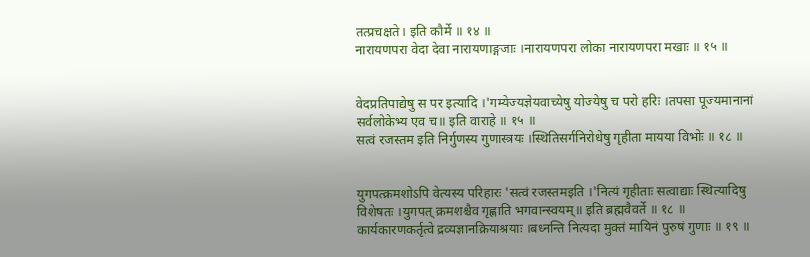तत्प्रचक्षते। इति कौर्मे ॥ १४ ॥
नारायणपरा वेदा देवा नारायणाङ्गजाः ।नारायणपरा लोका नारायणपरा मखाः ॥ १५ ॥


वेदप्रतिपाद्येषु स पर इत्यादि ।'गम्येज्यज्ञेयवाच्येषु योज्येषु च परो हरिः ।तपसा पूज्यमानानां सर्वलोकेभ्य एव च॥ इति वाराहे ॥ १५ ॥
सत्वं रजस्तम इति निर्गुणस्य गुणास्त्रयः ।स्थितिसर्गनिरोधेषु गृहीता मायया विभोः ॥ १८ ॥


युगपत्क्रमशोऽपि वेत्यस्य परिहारः 'सत्वं रजस्तमइति ।'नित्यं गृहीताः सत्वाद्याः स्थित्यादिषु विशेषतः ।युगपत् क्रमशश्चैव गृह्णाति भगवान्स्वयम्॥ इति ब्रह्मवैवर्ते ॥ १८ ॥
कार्यकारणकर्तृत्वे द्रव्यज्ञानक्रियाश्रयाः ।बध्नन्ति नित्यदा मुक्तं मायिनं पुरुषं गुणाः ॥ १९ ॥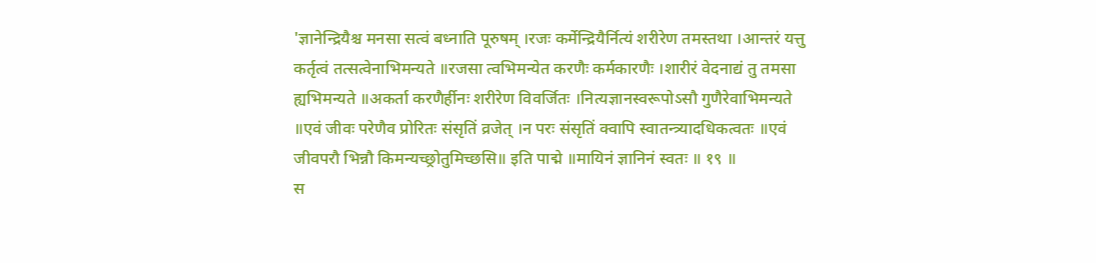'ज्ञानेन्द्रियैश्च मनसा सत्वं बध्नाति पूरुषम् ।रजः कर्मेन्द्रियैर्नित्यं शरीरेण तमस्तथा ।आन्तरं यत्तु कर्तृत्वं तत्सत्वेनाभिमन्यते ॥रजसा त्वभिमन्येत करणैः कर्मकारणैः ।शारीरं वेदनाद्यं तु तमसा ह्यभिमन्यते ॥अकर्ता करणैर्हीनः शरीरेण विवर्जितः ।नित्यज्ञानस्वरूपोऽसौ गुणैरेवाभिमन्यते ॥एवं जीवः परेणैव प्रोरितः संसृतिं व्रजेत् ।न परः संसृतिं क्वापि स्वातन्त्र्यादधिकत्वतः ॥एवं जीवपरौ भिन्नौ किमन्यच्छ्रोतुमिच्छसि॥ इति पाद्मे ॥मायिनं ज्ञानिनं स्वतः ॥ १९ ॥
स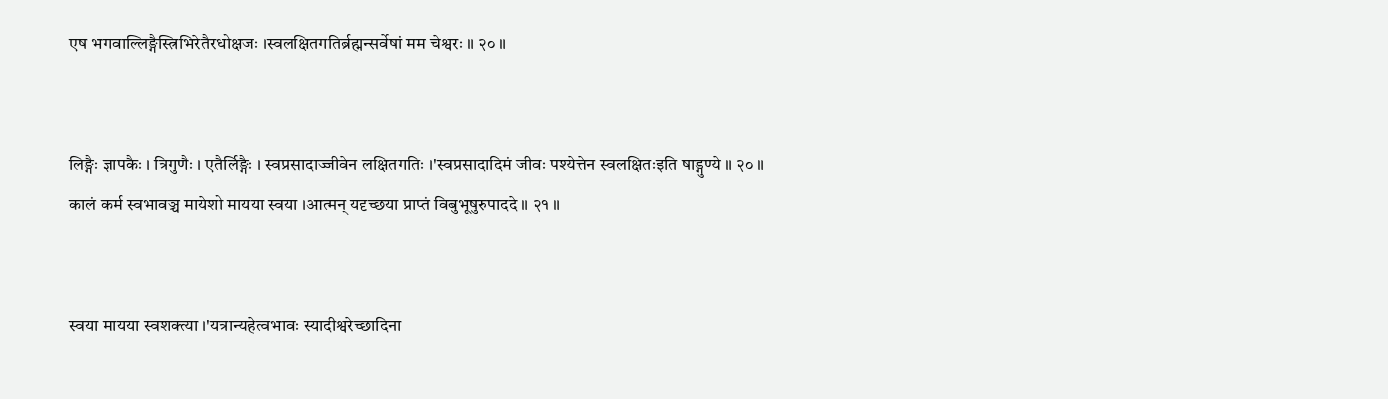एष भगवाल्लिङ्गैस्त्रिभिरेतैरधोक्षजः ।स्वलक्षितगतिर्ब्रह्मन्सर्वेषां मम चेश्वरः ॥ २० ॥


लिङ्गैः ज्ञापकैः । त्रिगुणैः । एतैर्लिङ्गैः । स्वप्रसादाज्जीवेन लक्षितगतिः ।'स्वप्रसादादिमं जीवः पश्येत्तेन स्वलक्षितःइति षाड्गुण्ये ॥ २० ॥
कालं कर्म स्वभावञ्च मायेशो मायया स्वया ।आत्मन् यदृच्छया प्राप्तं विबुभूषुरुपाददे ॥ २१ ॥


स्वया मायया स्वशक्त्या ।'यत्रान्यहेत्वभावः स्यादीश्वरेच्छादिना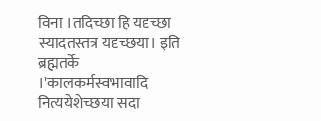विना ।तदिच्छा हि यदृच्छा स्यादतस्तत्र यदृच्छया। इति ब्रह्मतर्के ।'कालकर्मस्वभावादि नित्ययेशेच्छया सदा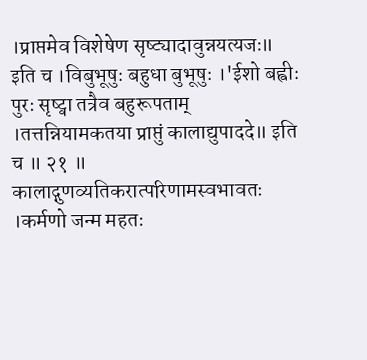।प्राप्तमेव विशेषेण सृष्ट्यादावुन्नयत्यजः॥ इति च ।विबुभूषुः बहुधा बुभूषुः ।'ईशो बह्वीः पुरः सृष्ट्वा तत्रैव बहुरूपताम् ।तत्तन्नियामकतया प्राप्तुं कालाद्युपाददे॥ इति च ॥ २१ ॥
कालाद्गुणव्यतिकरात्परिणामस्वभावतः ।कर्मणो जन्म महतः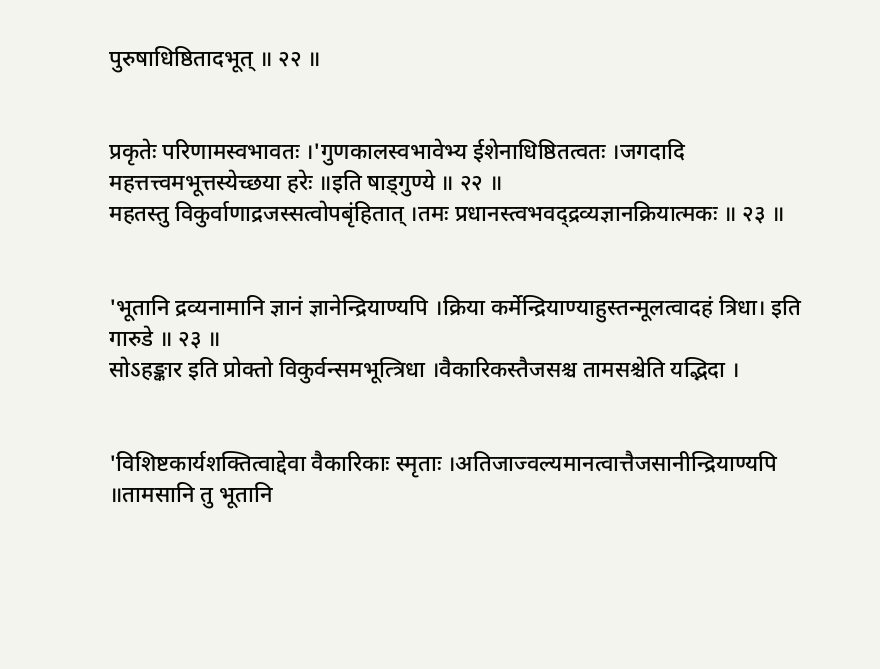पुरुषाधिष्ठितादभूत् ॥ २२ ॥


प्रकृतेः परिणामस्वभावतः ।'गुणकालस्वभावेभ्य ईशेनाधिष्ठितत्वतः ।जगदादि महत्तत्त्वमभूत्तस्येच्छया हरेः ॥इति षाड्गुण्ये ॥ २२ ॥
महतस्तु विकुर्वाणाद्रजस्सत्वोपबृंहितात् ।तमः प्रधानस्त्वभवद्द्रव्यज्ञानक्रियात्मकः ॥ २३ ॥


'भूतानि द्रव्यनामानि ज्ञानं ज्ञानेन्द्रियाण्यपि ।क्रिया कर्मेन्द्रियाण्याहुस्तन्मूलत्वादहं त्रिधा। इति गारुडे ॥ २३ ॥
सोऽहङ्कार इति प्रोक्तो विकुर्वन्समभूत्त्रिधा ।वैकारिकस्तैजसश्च तामसश्चेति यद्भिदा ।


'विशिष्टकार्यशक्तित्वाद्देवा वैकारिकाः स्मृताः ।अतिजाज्वल्यमानत्वात्तैजसानीन्द्रियाण्यपि ॥तामसानि तु भूतानि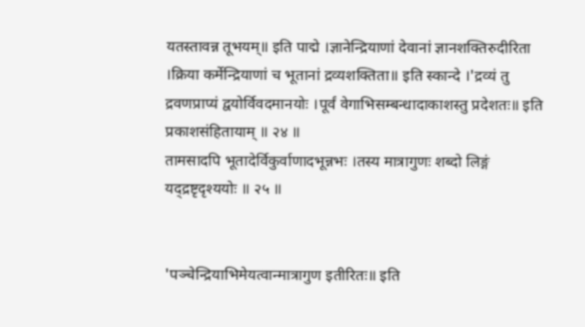यतस्तावन्न तूभयम्॥ इति पाद्मे ।ज्ञानेन्द्रियाणां देवानां ज्ञानशक्तिरुदीरिता ।क्रिया कर्मेन्द्रियाणां च भूतानां द्रव्यशक्तिता॥ इति स्कान्दे ।'द्रव्यं तु द्रवणप्राप्यं द्वयोर्विवदमानयोः ।पूर्वं वेगाभिसम्बन्धादाकाशस्तु प्रदेशतः॥ इति प्रकाशसंहितायाम् ॥ २४ ॥
तामसादपि भूतादेर्विकुर्वाणादभून्नभः ।तस्य मात्रागुणः शब्दो लिङ्गं यद्द्रष्टृदृश्ययोः ॥ २५ ॥


'पञ्चेन्द्रियाभिमेयत्वान्मात्रागुण इतीरितः॥ इति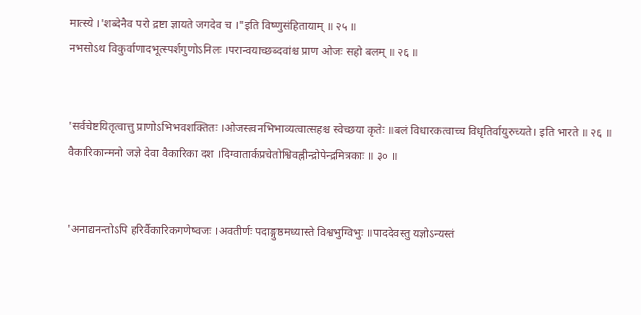मात्स्ये ।'शब्देनैव परो द्रष्टा ज्ञायते जगदेव च ।"इति विष्णुसंहितायाम् ॥ २५ ॥
नभसोऽथ विकुर्वाणादभूत्स्पर्शगुणोऽनिलः ।परान्वयाच्छब्दवांश्च प्राण ओजः सहो बलम् ॥ २६ ॥


'सर्वचेष्टयितृत्वात्तु प्राणोऽभिभवशक्तितः ।ओजस्त्वनभिभाव्यत्वात्सहश्च स्वेच्छया कृतेः ॥बलं विधारकत्वाच्च विधृतिर्वायुरुच्यते। इति भारते ॥ २६ ॥
वैकारिकान्मनो जज्ञे देवा वैकारिका दश ।दिग्वातार्कप्रचेतोश्विवह्नीन्द्रोपेन्द्रमित्रकाः ॥ ३० ॥


'अनाद्यनन्तोऽपि हरिर्वैकारिकगणेष्वजः ।अवतीर्णः पदाङ्गुष्ठमध्यास्ते विश्वभुग्विभुः ॥पाददेवस्तु यज्ञोऽन्यस्तं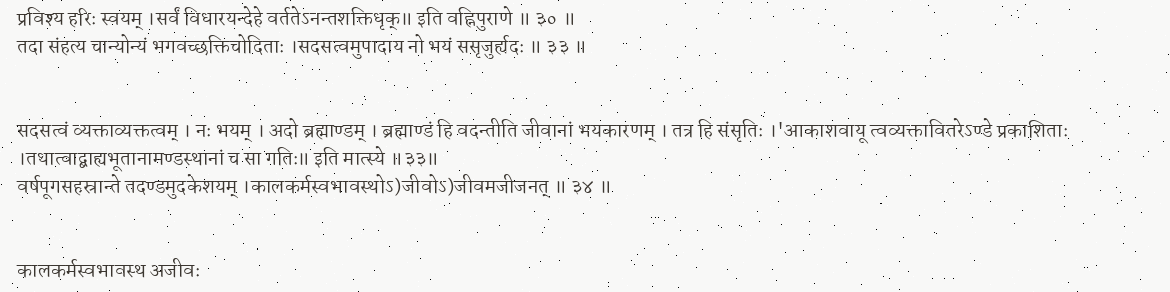प्रविश्य हरिः स्वयम् ।सर्वं विधारयन्देहे वर्ततेऽनन्तशक्तिधृक्॥ इति वह्निपुराणे ॥ ३० ॥
तदा संहत्य चान्योन्यं भगवच्छक्तिचोदिताः ।सदसत्वमुपादाय नो भयं ससृजुर्ह्यदः ॥ ३३ ॥


सदसत्वं व्यक्ताव्यक्तत्वम् । नः भयम् । अदो ब्रह्माण्डम् । ब्रह्माण्डं हि वदन्तीति जीवानां भयकारणम् । तत्र हि संसृतिः ।'आकाशवायू त्वव्यक्तावितरेऽण्डे प्रकाशिताः ।तथात्वाद्बाह्यभूतानामण्डस्थानां च सा गतिः॥ इति मात्स्ये ॥३३॥
वर्षपूगसहस्रान्ते तदण्डमुदकेशयम् ।कालकर्मस्वभावस्थोऽ)जीवोऽ)जीवमजीजनत् ॥ ३४ ॥


कालकर्मस्वभावस्थ अजीवः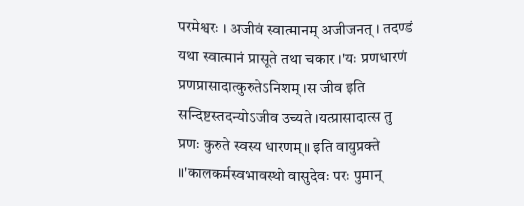परमेश्वरः । अजीवं स्वात्मानम् अजीजनत् । तदण्डं यथा स्वात्मानं प्रासूते तथा चकार ।'यः प्रणधारणं प्रणप्रासादात्कुरुतेऽनिशम् ।स जीव इति सन्दिष्टस्तदन्योऽजीव उच्यते ।यत्प्रासादात्स तु प्रणः कुरुते स्वस्य धारणम्॥ इति वायुप्रक्ते ॥'कालकर्मस्वभावस्थो वासुदेवः परः पुमान्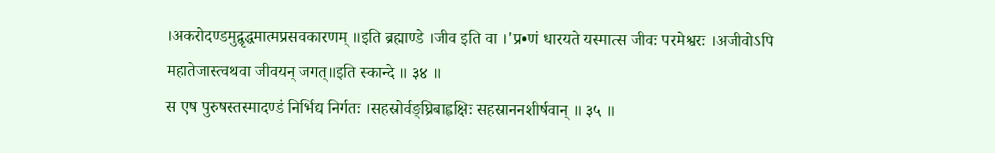।अकरोदण्डमुद्वृद्धमात्मप्रसवकारणम् ॥इति ब्रह्माण्डे ।जीव इति वा ।'प्र•णं धारयते यस्मात्स जीवः परमेश्वरः ।अजीवोऽपि महातेजास्त्वथवा जीवयन् जगत्॥इति स्कान्दे ॥ ३४ ॥
स एष पुरुषस्तस्मादण्डं निर्भिद्य निर्गतः ।सहस्रोर्वङ्घ्रिबाह्वक्षिः सहस्राननशीर्षवान् ॥ ३५ ॥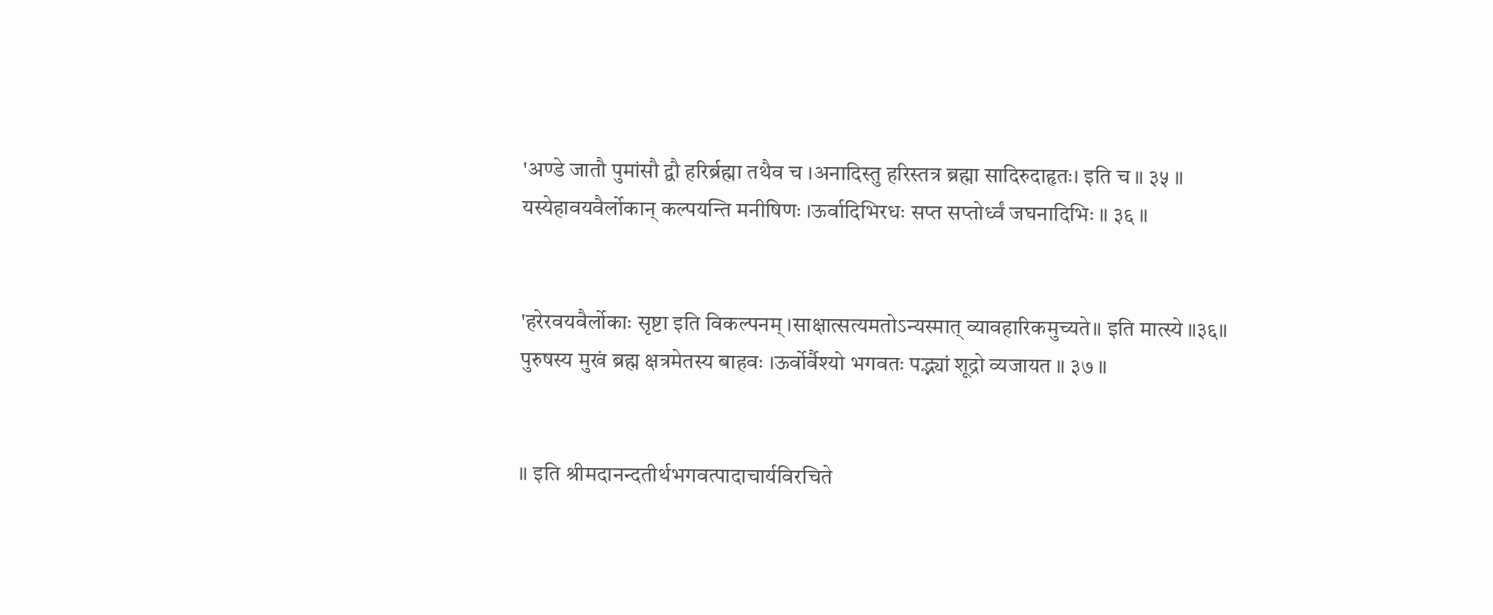'अण्डे जातौ पुमांसौ द्वौ हरिर्ब्रह्मा तथैव च ।अनादिस्तु हरिस्तत्र ब्रह्मा सादिरुदाहृतः। इति च ॥ ३५ ॥
यस्येहावयवैर्लोकान् कल्पयन्ति मनीषिणः ।ऊर्वादिभिरधः सप्त सप्तोर्ध्वं जघनादिभिः ॥ ३६ ॥


'हरेरवयवैर्लोकाः सृष्टा इति विकल्पनम् ।साक्षात्सत्यमतोऽन्यस्मात् व्यावहारिकमुच्यते॥ इति मात्स्ये ॥३६॥
पुरुषस्य मुखं ब्रह्म क्षत्रमेतस्य बाहवः ।ऊर्वोर्वैश्यो भगवतः पद्भ्यां शूद्रो व्यजायत ॥ ३७ ॥


॥ इति श्रीमदानन्दतीर्थभगवत्पादाचार्यविरचिते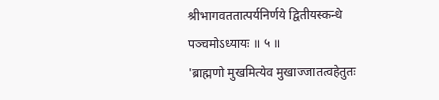श्रीभागवततात्पर्यनिर्णये द्वितीयस्कन्धे पञ्चमोऽध्यायः ॥ ५ ॥
'ब्राह्मणो मुखमित्येव मुखाज्जातत्वहेतुतः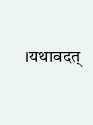।यथावदत्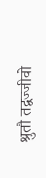श्रुतौ तद्वज्जीवो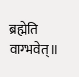ब्रह्मेति वाग्भवेत्॥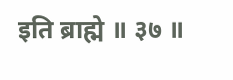इति ब्राह्मे ॥ ३७ ॥